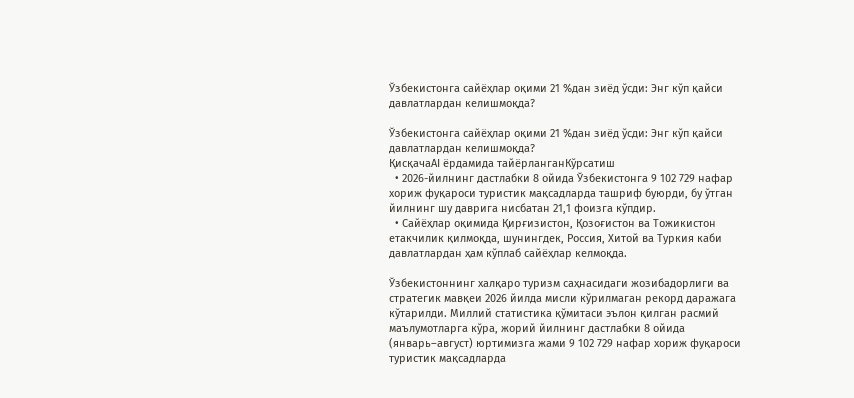Ўзбекистонга сайёҳлар оқими 21 %дан зиёд ўсди: Энг кўп қайси давлатлардан келишмоқда?

Ўзбекистонга сайёҳлар оқими 21 %дан зиёд ўсди: Энг кўп қайси давлатлардан келишмоқда?
ҚисқачаAI ёрдамида тайёрланганКўрсатиш
  • 2026-йилнинг дастлабки 8 ойида Ўзбекистонга 9 102 729 нафар хориж фуқароси туристик мақсадларда ташриф буюрди, бу ўтган йилнинг шу даврига нисбатан 21,1 фоизга кўпдир.
  • Сайёҳлар оқимида Қирғизистон, Қозоғистон ва Тожикистон етакчилик қилмоқда, шунингдек, Россия, Хитой ва Туркия каби давлатлардан ҳам кўплаб сайёҳлар келмоқда.

Ўзбекистоннинг халқаро туризм саҳнасидаги жозибадорлиги ва стратегик мавқеи 2026 йилда мисли кўрилмаган рекорд даражага кўтарилди. Миллий статистика қўмитаси эълон қилган расмий маълумотларга кўра, жорий йилнинг дастлабки 8 ойида (январь–август) юртимизга жами 9 102 729 нафар хориж фуқароси туристик мақсадларда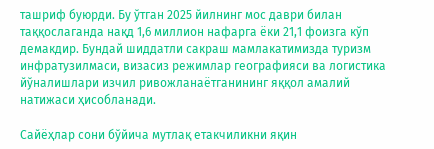ташриф буюрди. Бу ўтган 2025 йилнинг мос даври билан таққослаганда нақд 1,6 миллион нафарга ёки 21,1 фоизга кўп демакдир. Бундай шиддатли сакраш мамлакатимизда туризм инфратузилмаси, визасиз режимлар географияси ва логистика йўналишлари изчил ривожланаётганининг яққол амалий натижаси ҳисобланади.

Сайёҳлар сони бўйича мутлақ етакчиликни яқин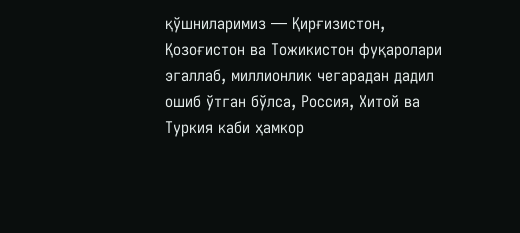қўшниларимиз — Қирғизистон, Қозоғистон ва Тожикистон фуқаролари эгаллаб, миллионлик чегарадан дадил ошиб ўтган бўлса, Россия, Хитой ва Туркия каби ҳамкор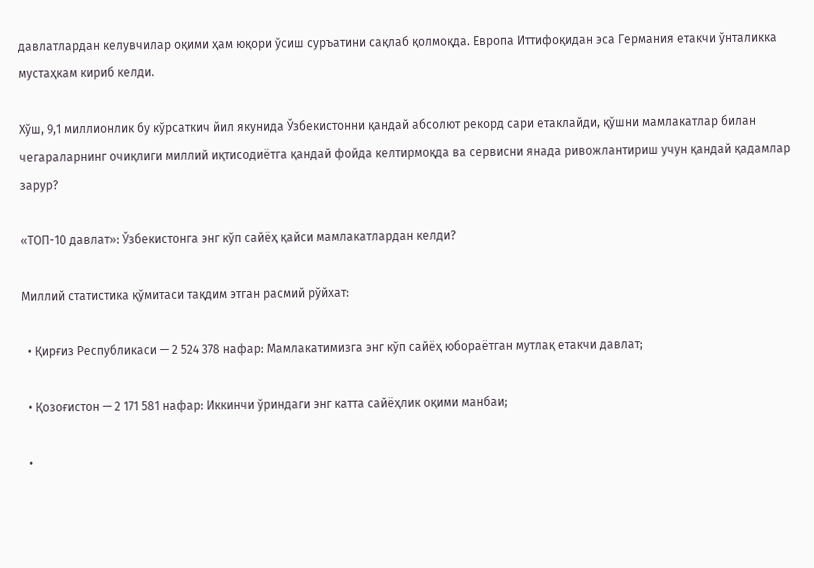давлатлардан келувчилар оқими ҳам юқори ўсиш суръатини сақлаб қолмоқда. Европа Иттифоқидан эса Германия етакчи ўнталикка мустаҳкам кириб келди.

Хўш, 9,1 миллионлик бу кўрсаткич йил якунида Ўзбекистонни қандай абсолют рекорд сари етаклайди, қўшни мамлакатлар билан чегараларнинг очиқлиги миллий иқтисодиётга қандай фойда келтирмоқда ва сервисни янада ривожлантириш учун қандай қадамлар зарур?

«ТОП-10 давлат»: Ўзбекистонга энг кўп сайёҳ қайси мамлакатлардан келди?

Миллий статистика қўмитаси тақдим этган расмий рўйхат:

  • Қирғиз Республикаси — 2 524 378 нафар: Мамлакатимизга энг кўп сайёҳ юбораётган мутлақ етакчи давлат;

  • Қозоғистон — 2 171 581 нафар: Иккинчи ўриндаги энг катта сайёҳлик оқими манбаи;

  •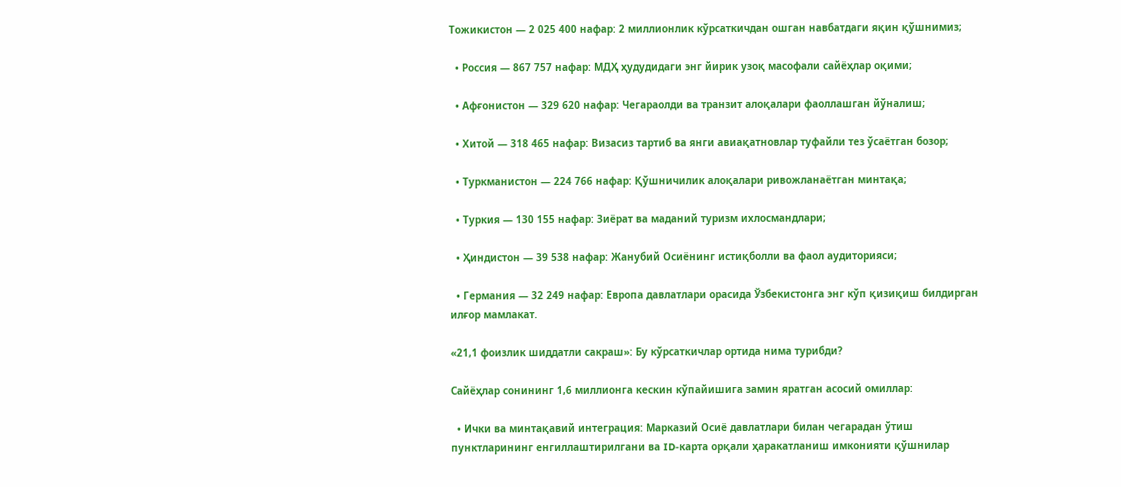Тожикистон — 2 025 400 нафар: 2 миллионлик кўрсаткичдан ошган навбатдаги яқин қўшнимиз;

  • Россия — 867 757 нафар: МДҲ ҳудудидаги энг йирик узоқ масофали сайёҳлар оқими;

  • Афғонистон — 329 620 нафар: Чегараолди ва транзит алоқалари фаоллашган йўналиш;

  • Хитой — 318 465 нафар: Визасиз тартиб ва янги авиақатновлар туфайли тез ўсаётган бозор;

  • Туркманистон — 224 766 нафар: Қўшничилик алоқалари ривожланаётган минтақа;

  • Туркия — 130 155 нафар: Зиёрат ва маданий туризм ихлосмандлари;

  • Ҳиндистон — 39 538 нафар: Жанубий Осиёнинг истиқболли ва фаол аудиторияси;

  • Германия — 32 249 нафар: Европа давлатлари орасида Ўзбекистонга энг кўп қизиқиш билдирган илғор мамлакат.

«21,1 фоизлик шиддатли сакраш»: Бу кўрсаткичлар ортида нима турибди?

Сайёҳлар сонининг 1,6 миллионга кескин кўпайишига замин яратган асосий омиллар:

  • Ички ва минтақавий интеграция: Марказий Осиё давлатлари билан чегарадан ўтиш пунктларининг енгиллаштирилгани ва ID-карта орқали ҳаракатланиш имконияти қўшнилар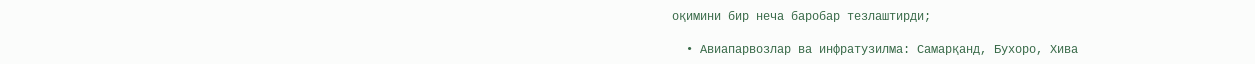оқимини бир неча баробар тезлаштирди;

  • Авиапарвозлар ва инфратузилма: Самарқанд, Бухоро, Хива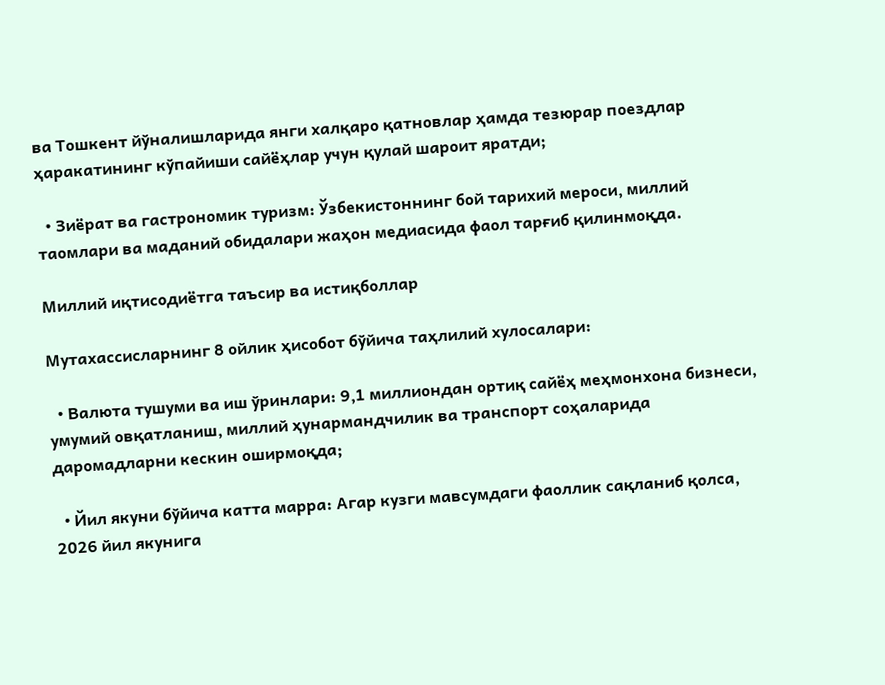ва Тошкент йўналишларида янги халқаро қатновлар ҳамда тезюрар поездлар ҳаракатининг кўпайиши сайёҳлар учун қулай шароит яратди;

  • Зиёрат ва гастрономик туризм: Ўзбекистоннинг бой тарихий мероси, миллий таомлари ва маданий обидалари жаҳон медиасида фаол тарғиб қилинмоқда.

Миллий иқтисодиётга таъсир ва истиқболлар

Мутахассисларнинг 8 ойлик ҳисобот бўйича таҳлилий хулосалари:

  • Валюта тушуми ва иш ўринлари: 9,1 миллиондан ортиқ сайёҳ меҳмонхона бизнеси, умумий овқатланиш, миллий ҳунармандчилик ва транспорт соҳаларида даромадларни кескин оширмоқда;

  • Йил якуни бўйича катта марра: Агар кузги мавсумдаги фаоллик сақланиб қолса, 2026 йил якунига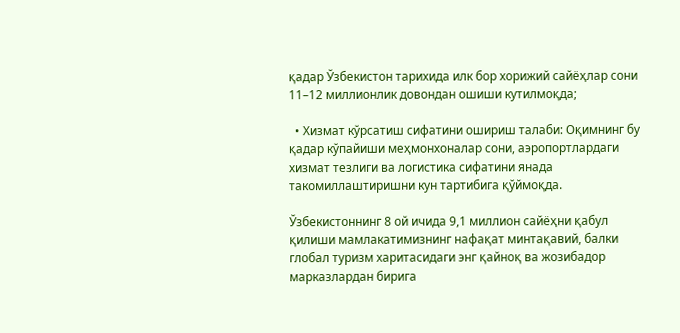қадар Ўзбекистон тарихида илк бор хорижий сайёҳлар сони 11–12 миллионлик довондан ошиши кутилмоқда;

  • Хизмат кўрсатиш сифатини ошириш талаби: Оқимнинг бу қадар кўпайиши меҳмонхоналар сони, аэропортлардаги хизмат тезлиги ва логистика сифатини янада такомиллаштиришни кун тартибига қўймоқда.

Ўзбекистоннинг 8 ой ичида 9,1 миллион сайёҳни қабул қилиши мамлакатимизнинг нафақат минтақавий, балки глобал туризм харитасидаги энг қайноқ ва жозибадор марказлардан бирига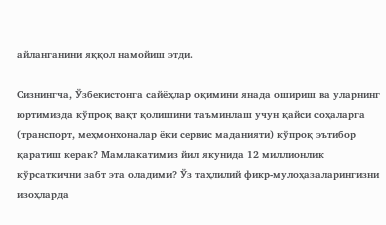айланганини яққол намойиш этди.

Сизнингча, Ўзбекистонга сайёҳлар оқимини янада ошириш ва уларнинг юртимизда кўпроқ вақт қолишини таъминлаш учун қайси соҳаларга (транспорт, меҳмонхоналар ёки сервис маданияти) кўпроқ эътибор қаратиш керак? Мамлакатимиз йил якунида 12 миллионлик кўрсаткични забт эта оладими? Ўз таҳлилий фикр-мулоҳазаларингизни изоҳларда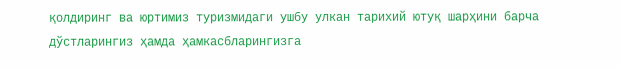қолдиринг ва юртимиз туризмидаги ушбу улкан тарихий ютуқ шарҳини барча дўстларингиз ҳамда ҳамкасбларингизга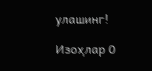улашинг!

Изоҳлар 0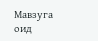Мавзуга оид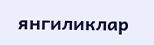янгиликлар